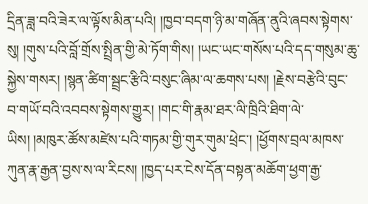དྲིན་ཟླ་བའི་ཟེར་ལ་ལྟོས་མིན་པའི། །ཁྱབ་བདག་ཉི་མ་གཞོན་ནུའི་ཞབས་སྟེགས་སུ། །གུས་པའི་བློ་གྲོས་སྤྲིན་གྱི་མེ་ཏོག་གིས། །ཡང་ཡང་གསོས་པའི་དད་གསུམ་ཆུ་སྐྱེས་གསར། །སྙན་ཚིག་སྦྲང་རྩིའི་བསུང་ཞིམ་ལ་ཆགས་པས། །རྗེས་བརྩེའི་བུང་བ་གཡོ་བའི་འབབས་སྟེགས་གྱུར། །གང་གི་རྣམ་ཐར་ལི་ཁྲིའི་ཐིག་ལེ་ཡིས། །མཁུར་ཚོས་མཛེས་པའི་གཏམ་གྱི་གུར་གུམ་ཕྲེང་། །ཕྱོགས་བྲལ་མཁས་ཀུན་རྣ་རྒྱན་བྱས་ས་ལ་རིངས། །ཁྱད་པར་ངེས་དོན་བསྟན་མཆོག་ཕྱག་རྒྱ་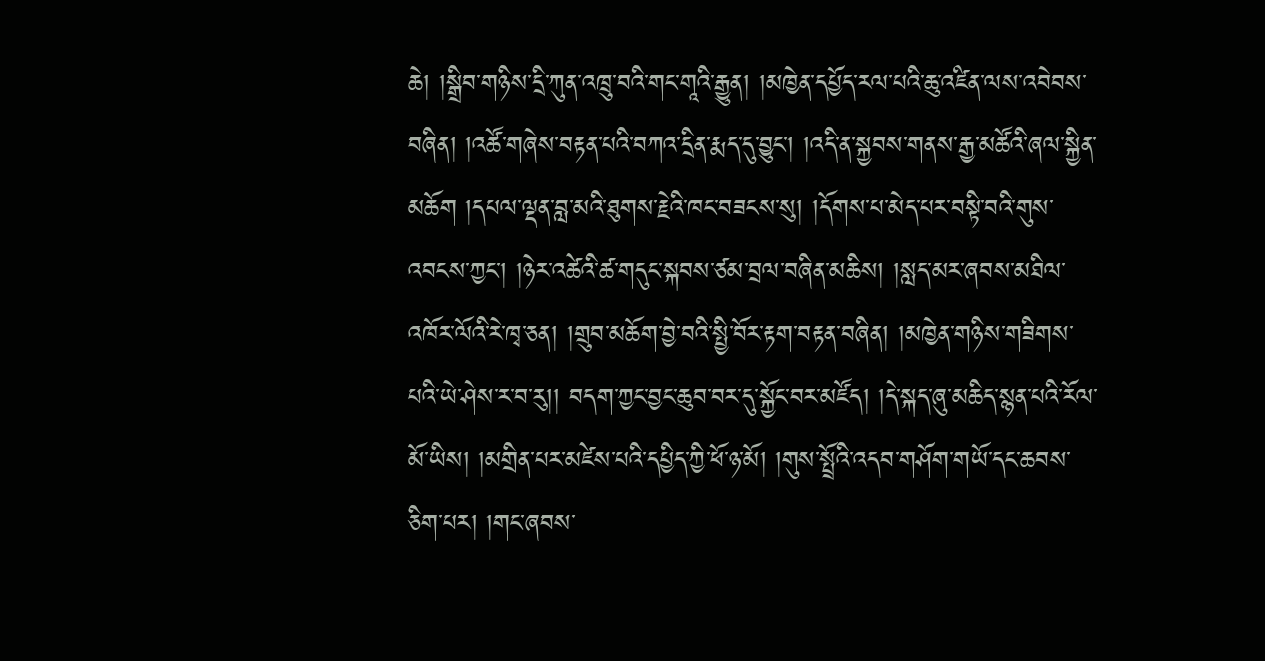ཆེ། །སྒྲིབ་གཉིས་དྲི་ཀུན་འཁྲུ་བའི་གང་གཱའི་རྒྱུན། །མཁྱེན་དཔྱོད་རལ་པའི་ཆུ་འཛིན་ལས་འབེབས་བཞིན། །འཚོ་གཞེས་བརྟན་པའི་བཀའ་དྲིན་རྨད་དུ་བྱུང་། །འདི་ན་སྐྱབས་གནས་རྒྱ་མཚོའི་ཞལ་སྐྱིན་མཆོག །དཔལ་ལྡན་བླ་མའི་ཐུགས་རྗེའི་ཁང་བཟངས་སུ། །དོགས་པ་མེད་པར་བསྟི་བའི་གུས་འབངས་ཀྱང་། །ཉེར་འཚེའི་ཚ་གདུང་སྐབས་ཙམ་བྲལ་བཞིན་མཆིས། །སླད་མར་ཞབས་མཐིལ་འཁོར་ལོའི་རེ་ཁྭ་ཅན། །གྲུབ་མཆོག་བྱེ་བའི་སྤྱི་བོར་རྟག་བརྟན་བཞིན། །མཁྱེན་གཉིས་གཟིགས་པའི་ཡེ་ཤེས་ར་བ་རུ།། བདག་ཀྱང་བྱང་ཆུབ་བར་དུ་སྐྱོང་བར་མཛོད། །དེ་སྐད་ཞུ་མཆིད་སྙན་པའི་རོལ་མོ་ཡིས། །མགྲིན་པར་མཛེས་པའི་དཔྱིད་ཀྱི་ཕོ་ཉ་མོ། །གུས་སྤྲོའི་འདབ་གཤོག་གཡོ་དང་ཆབས་ཅིག་པར། །གང་ཞབས་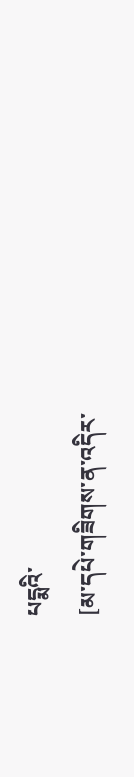པདྨའི་
[མ་དཔེ་གཟིགས་ན་འདིར་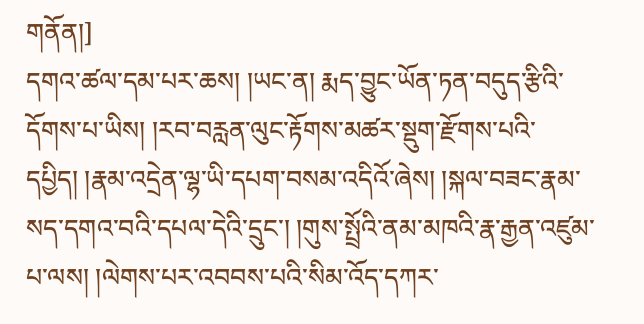གནོན།]
དགའ་ཚལ་དམ་པར་ཆས། །ཡང་ན། རྨད་བྱུང་ཡོན་ཏན་བདུད་རྩིའི་དོགས་པ་ཡིས། །རབ་བརླན་ལུང་རྟོགས་མཚར་སྡུག་རྫོགས་པའི་དཔྱིད། །རྣམ་འདྲེན་ལྷ་ཡི་དཔག་བསམ་འདིའོ་ཞེས། །སྐལ་བཟང་རྣམ་སད་དགའ་བའི་དཔལ་དེའི་དྲུང་། །གུས་སྤྲོའི་ནམ་མཁའི་རྣ་རྒྱན་འཛུམ་པ་ལས། །ལེགས་པར་འབབས་པའི་སིམ་འོད་དཀར་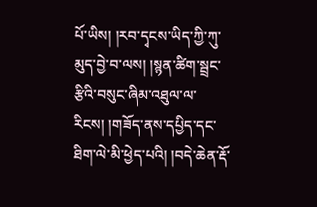པོ་ཡིས། །རབ་དྭངས་ཡིད་ཀྱི་ཀུ་མུད་བྱེ་བ་ལས། །སྙན་ཚིག་སྦྲང་རྩིའི་བསུང་ཞིམ་འཐུལ་ལ་རིངས། །གཟོད་ནས་དཔྱིད་དང་ཐིག་ལེ་མི་ཕྱེད་པའི། །བདེ་ཆེན་རྡོ་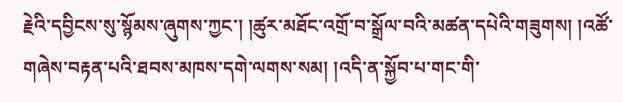རྗེའི་དབྱིངས་སུ་སྙོམས་ཞུགས་ཀྱང་། །ཚུར་མཐོང་འགྲོ་བ་སྒྲོལ་བའི་མཚན་དཔེའི་གཟུགས། །འཚོ་གཞེས་བརྟན་པའི་ཐབས་མཁས་དགེ་ལགས་སམ། །འདི་ན་སྐྱོབ་པ་གང་གི་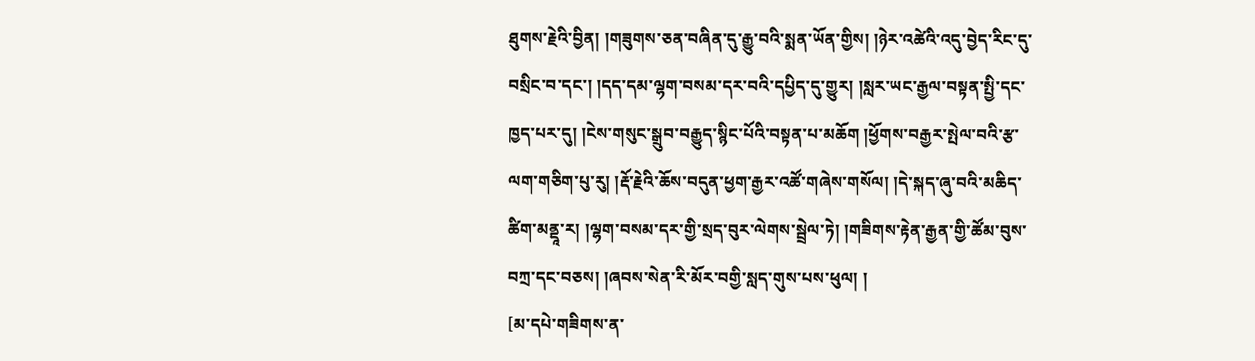ཐུགས་རྗེའི་བྱིན། །གཟུགས་ཅན་བཞིན་དུ་རྒྱུ་བའི་སྨན་ཡོན་གྱིས། །ཉེར་འཚེའི་འདུ་བྱེད་རིང་དུ་བསྲིང་བ་དང་། །དད་དམ་ལྷག་བསམ་དར་བའི་དཔྱིད་དུ་གྱུར། །སླར་ཡང་རྒྱལ་བསྟན་སྤྱི་དང་ཁྱད་པར་དུ། །ངེས་གསུང་སྒྲུབ་བརྒྱུད་སྙིང་པོའི་བསྟན་པ་མཆོག །ཕྱོགས་བརྒྱར་སྤེལ་བའི་རྩ་ལག་གཅིག་པུ་རུ། །རྡོ་རྗེའི་ཆོས་བདུན་ཕྱག་རྒྱར་འཚོ་གཞེས་གསོལ། །དེ་སྐད་ཞུ་བའི་མཆིད་ཚིག་མནྡཱ་ར། །ལྷག་བསམ་དར་གྱི་སྲད་བུར་ལེགས་སྦྲེལ་ཏེ། །གཟིགས་རྟེན་རྒྱན་གྱི་ཚོམ་བུས་བཀྲ་དང་བཅས། །ཞབས་སེན་རི་མོར་བགྱི་སླད་གུས་པས་ཕུལ། །
[མ་དཔེ་གཟིགས་ན་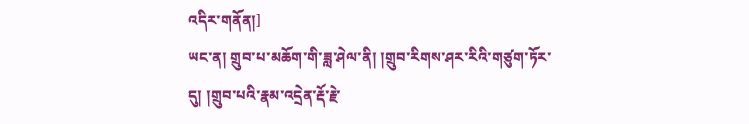འདིར་གནོན།]
ཡང་ན། གྲུབ་པ་མཆོག་གི་ཟླ་ཤེལ་ནི། །གྲུབ་རིགས་ཤར་རིའི་གཙུག་ཏོར་དུ། །གྲུབ་པའི་རྣམ་འདྲེན་རྡོ་རྗེ་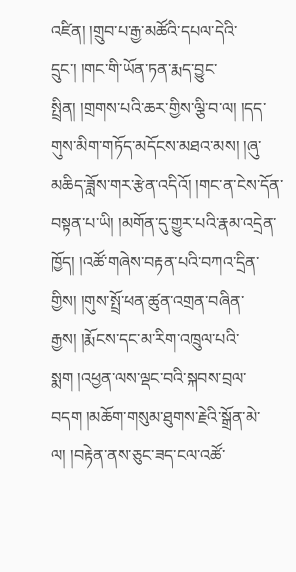འཛིན། །གྲུབ་པ་རྒྱ་མཚོའི་དཔལ་དེའི་དྲུང་། །གང་གི་ཡོན་ཏན་རྨད་བྱུང་སྤྲིན། །གྲགས་པའི་ཆར་གྱིས་ལྕི་བ་ལ། །དད་གུས་མིག་གཏོད་མདོངས་མཐའ་མས། །ཞུ་མཆིད་ཟློས་གར་རྩེན་འདིའོ། །གང་ན་ངེས་དོན་བསྟན་པ་ཡི། །མགོན་དུ་གྱུར་པའི་རྣམ་འདྲེན་ཁྱོད། །འཚོ་གཞེས་བརྟན་པའི་བཀའ་དྲིན་གྱིས། །གུས་སྤྲོ་ཕན་ཚུན་འགྲན་བཞིན་རྒྱས། །རྨོངས་དང་མ་རིག་འཁྲུལ་པའི་སྨག །འཕྱན་ལས་ལྡང་བའི་སྐབས་བྲལ་བདག །མཆོག་གསུམ་ཐུགས་རྗེའི་སྒྲོན་མེ་ལ། །བརྟེན་ནས་ཅུང་ཟད་ངལ་འཚོ་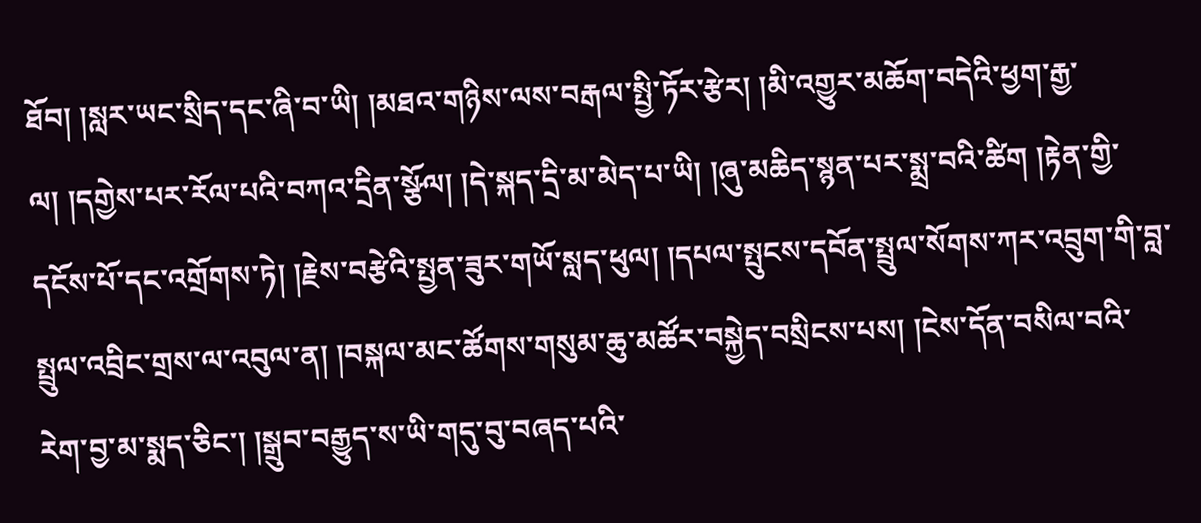ཐོབ། །སླར་ཡང་སྲིད་དང་ཞི་བ་ཡི། །མཐའ་གཉིས་ལས་བརྒལ་སྤྱི་ཏོར་རྩེར། །མི་འགྱུར་མཆོག་བདེའི་ཕྱག་རྒྱ་ལ། །དགྱེས་པར་རོལ་པའི་བཀའ་དྲིན་སྩོལ། །དེ་སྐད་དྲི་མ་མེད་པ་ཡི། །ཞུ་མཆིད་སྙན་པར་སྨྲ་བའི་ཚིག །རྟེན་གྱི་དངོས་པོ་དང་འགྲོགས་ཏེ། །རྗེས་བརྩེའི་སྤྱན་ཟུར་གཡོ་སླད་ཕུལ། །དཔལ་སྤུངས་དབོན་སྤྲུལ་སོགས་ཀར་འབྲུག་གི་བླ་སྤྲུལ་འབྲིང་གྲས་ལ་འབུལ་ན། །བསྐལ་མང་ཚོགས་གསུམ་ཆུ་མཚོར་བསྐྱེད་བསྲིངས་པས། །ངེས་དོན་བསིལ་བའི་རེག་བྱ་མ་སྨད་ཅིང་། །སྒྲུབ་བརྒྱུད་ས་ཡི་གདུ་བུ་བཞད་པའི་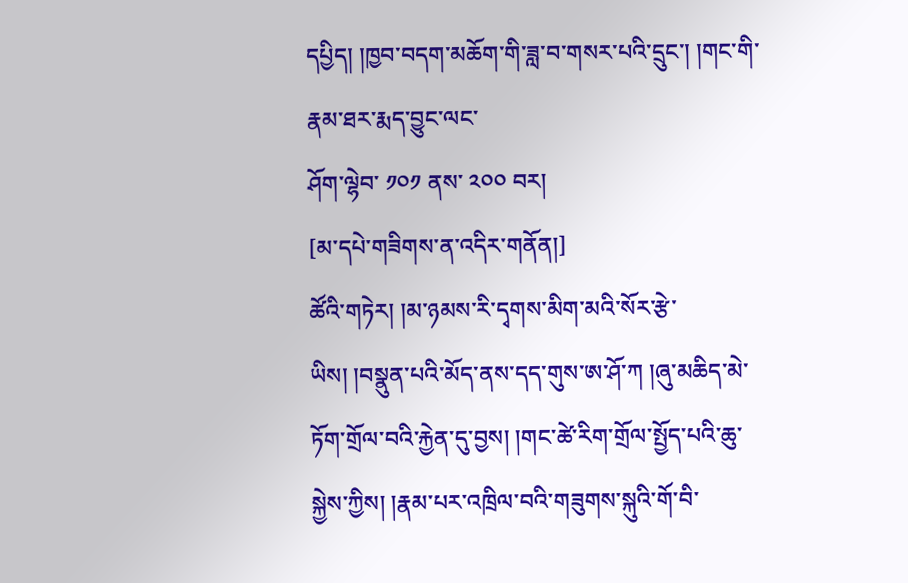དཔྱིད། །ཁྱབ་བདག་མཆོག་གི་ཟླ་བ་གསར་པའི་དྲུང་། །གང་གི་རྣམ་ཐར་རྨད་བྱུང་ལང་
ཤོག་ལྷེབ་ ༡༠༡ ནས་ ༢༠༠ བར།
[མ་དཔེ་གཟིགས་ན་འདིར་གནོན།]
ཚོའི་གཏེར། །མ་ཉམས་རི་དྭགས་མིག་མའི་སོར་རྩེ་ཡིས། །བསྣུན་པའི་མོད་ནས་དད་གུས་ཨ་ཤོ་ཀ །ཞུ་མཆིད་མེ་ཏོག་གྲོལ་བའི་རྐྱེན་དུ་བྱས། །གང་ཚེ་རིག་གྲོལ་སྤྱོད་པའི་ཆུ་སྐྱེས་ཀྱིས། །རྣམ་པར་འཁྲིལ་བའི་གཟུགས་སྐུའི་གོ་བི་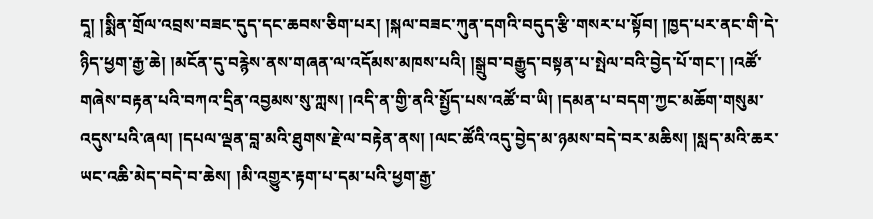དཱ། །སྨིན་གྲོལ་འབྲས་བཟང་དུད་དང་ཆབས་ཅིག་པར། །སྐལ་བཟང་ཀུན་དགའི་བདུད་རྩི་གསར་པ་སྟོབ། །ཁྱད་པར་ནང་གི་དེ་ཉིད་ཕྱག་རྒྱ་ཆེ། །མངོན་དུ་བརྙེས་ནས་གཞན་ལ་འདོམས་མཁས་པའི། །སྒྲུབ་བརྒྱུད་བསྟན་པ་སྤེལ་བའི་བྱེད་པོ་གང་། །འཚོ་གཞེས་བརྟན་པའི་བཀའ་དྲིན་འབྱམས་སུ་ཀླས། །འདི་ན་གྱི་ནའི་སྤྱོད་པས་འཚོ་བ་ཡི། །དམན་པ་བདག་ཀྱང་མཆོག་གསུམ་འདུས་པའི་ཞལ། །དཔལ་ལྡན་བླ་མའི་ཐུགས་རྗེ་ལ་བརྟེན་ནས། །ལང་ཚོའི་འདུ་བྱེད་མ་ཉམས་བདེ་བར་མཆིས། །སླད་མའི་ཆར་ཡང་འཆི་མེད་བདེ་བ་ཆེས། །མི་འགྱུར་རྟག་པ་དམ་པའི་ཕྱག་རྒྱ་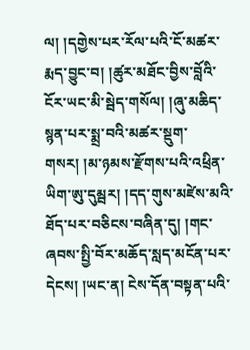ལ། །དགྱེས་པར་རོལ་པའི་ངོ་མཚར་རྨད་བྱུང་བ། །ཚུར་མཐོང་བྱིས་བློའི་ངོར་ཡང་མི་སྦེད་གསོལ། །ཞུ་མཆིད་སྙན་པར་སྨྲ་བའི་མཚར་སྡུག་གསར། །མ་ཉམས་རྫོགས་པའི་འཕྲིན་ཡིག་ཨུ་དུམྦར། །དད་གུས་མཛེས་མའི་ཐོད་པར་བཅིངས་བཞིན་དུ། །གང་ཞབས་སྤྱི་བོར་མཆོད་སླད་མངོན་པར་དེངས། །ཡང་ན། ངེས་དོན་བསྟན་པའི་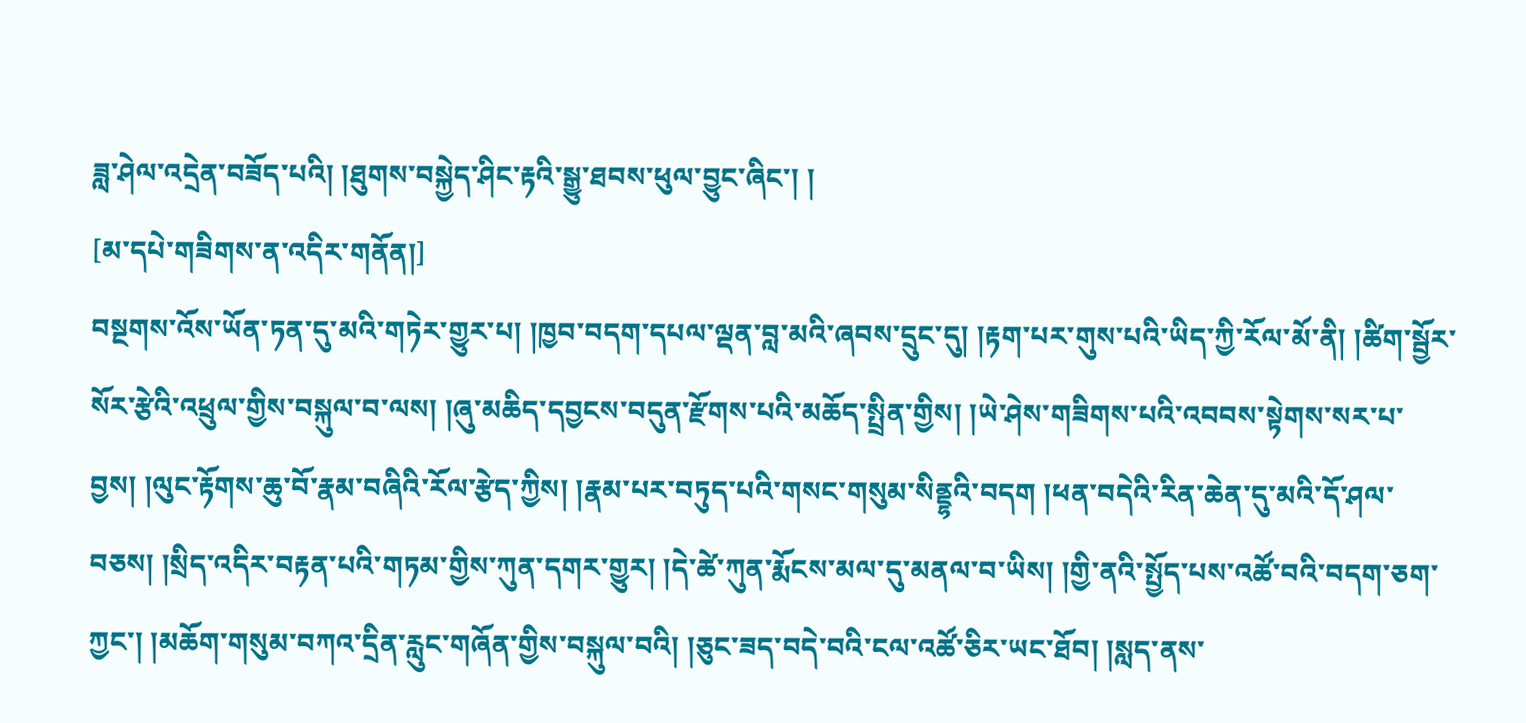ཟླ་ཤེལ་འདྲེན་བཟོད་པའི། །ཐུགས་བསྐྱེད་ཤིང་རྟའི་སྒྱུ་ཐབས་ཕུལ་བྱུང་ཞིང་། །
[མ་དཔེ་གཟིགས་ན་འདིར་གནོན།]
བསྔགས་འོས་ཡོན་ཏན་དུ་མའི་གཏེར་གྱུར་པ། །ཁྱབ་བདག་དཔལ་ལྡན་བླ་མའི་ཞབས་དྲུང་དུ། །རྟག་པར་གུས་པའི་ཡིད་ཀྱི་རོལ་མོ་ནི། །ཚིག་སྦྱོར་སོར་རྩེའི་འཕྲུལ་གྱིས་བསྐུལ་བ་ལས། །ཞུ་མཆིད་དབྱངས་བདུན་རྫོགས་པའི་མཆོད་སྤྲིན་གྱིས། །ཡེ་ཤེས་གཟིགས་པའི་འབབས་སྟེགས་སར་པ་བྱས། །ལུང་རྟོགས་ཆུ་བོ་རྣམ་བཞིའི་རོལ་རྩེད་ཀྱིས། །རྣམ་པར་བཏུད་པའི་གསང་གསུམ་སིནྡྷའི་བདག །ཕན་བདེའི་རིན་ཆེན་དུ་མའི་དོ་ཤལ་བཅས། །སྲིད་འདིར་བརྟན་པའི་གཏམ་གྱིས་ཀུན་དགར་གྱུར། །དེ་ཚེ་ཀུན་རྨོངས་མལ་དུ་མནལ་བ་ཡིས། །གྱི་ནའི་སྤྱོད་པས་འཚོ་བའི་བདག་ཅག་ཀྱང་། །མཆོག་གསུམ་བཀའ་དྲིན་རླུང་གཞོན་གྱིས་བསྐུལ་བའི། །ཅུང་ཟད་བདེ་བའི་ངལ་འཚོ་ཅིར་ཡང་ཐོབ། །སླད་ནས་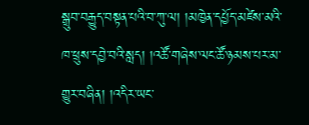སྒྲུབ་བརྒྱུད་བསྟན་པའི་བ་ཀུ་ལ། །མཁྱེན་དཔྱོད་མཛེས་མའི་ཁ་ཕྲུས་དབྱེ་བའི་སླད། །འཚོ་གཞེས་ལང་ཚོ་ཉམས་པར་མ་གྱུར་བཞིན། །འདིར་ཡང་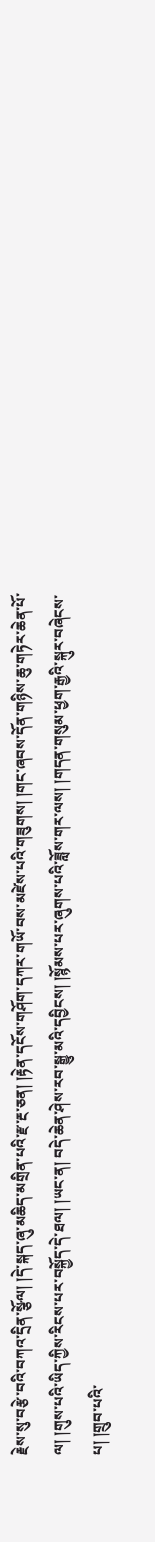རྗེས་སུ་བརྩེ་བའི་བཀའ་དྲིན་སྩོལ། །དེ་སྐད་ཞུ་མཆིད་མགྲིན་པའི་རྫ་རྔ་ཅན། །རྟེན་དངོས་གཤོག་དཀར་གཡོ་བས་མཛེས་པའི་གཟུགས། །གང་ཞབས་དོན་གཉིས་ཆུ་གཏེར་ཆེན་པོ་ལ། །གུས་པའི་ཡིད་ཀྱིས་རིངས་པར་བསྐྱོད་དེ་ཐལ། །ཡང་ན། བདེ་ཆེན་ཤེས་རབ་སྒྱུ་མའི་དབྱིངས། །སྙོམས་པར་ཞུགས་པའི་ཟློས་གར་ལས། །གདན་གསུམ་ཕྱག་རྒྱའི་སྐུར་བཞེངས་པ། །གྲུབ་པའི་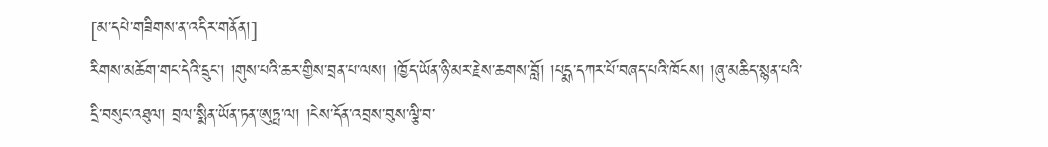[མ་དཔེ་གཟིགས་ན་འདིར་གནོན།]
རིགས་མཆོག་གང་དེའི་དྲུང་། །གུས་པའི་ཆར་གྱིས་བྲན་པ་ལས། །ཁྱོད་ཡོན་ཉི་མར་རྗེས་ཆགས་བློ། །པདྨ་དཀར་པོ་བཞད་པའི་ཁོངས། །ཞུ་མཆིད་སྙན་པའི་དྲི་བསུང་འཐུལ། བྲལ་སྨིན་ཡོན་ཏན་ཨུཏྤ་ལ། །ངེས་དོན་འབྲས་བུས་ལྕི་བ་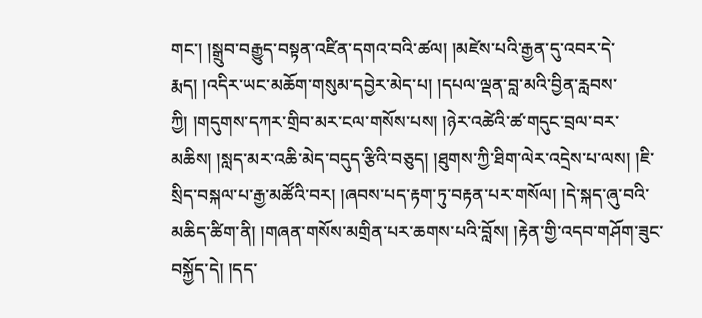གང་། །སྒྲུབ་བརྒྱུད་བསྟན་འཛིན་དགའ་བའི་ཚལ། །མཛེས་པའི་རྒྱན་དུ་འབར་དེ་རྨད། །འདིར་ཡང་མཆོག་གསུམ་དབྱེར་མེད་པ། །དཔལ་ལྡན་བླ་མའི་བྱིན་རླབས་ཀྱི། །གདུགས་དཀར་གྲིབ་མར་ངལ་གསོས་པས། །ཉེར་འཚེའི་ཚ་གདུང་བྲལ་བར་མཆིས། །སླད་མར་འཆི་མེད་བདུད་རྩིའི་བཅུད། །ཐུགས་ཀྱི་ཐིག་ལེར་འདྲེས་པ་ལས། །ཇི་སྲིད་བསྐལ་པ་རྒྱ་མཚོའི་བར། །ཞབས་པད་རྟག་ཏུ་བརྟན་པར་གསོལ། །དེ་སྐད་ཞུ་བའི་མཆིད་ཚིག་ནི། །གཞན་གསོས་མགྲིན་པར་ཆགས་པའི་བློས། །རྟེན་གྱི་འདབ་གཤོག་ཟུང་བསྐྱོད་དེ། །དད་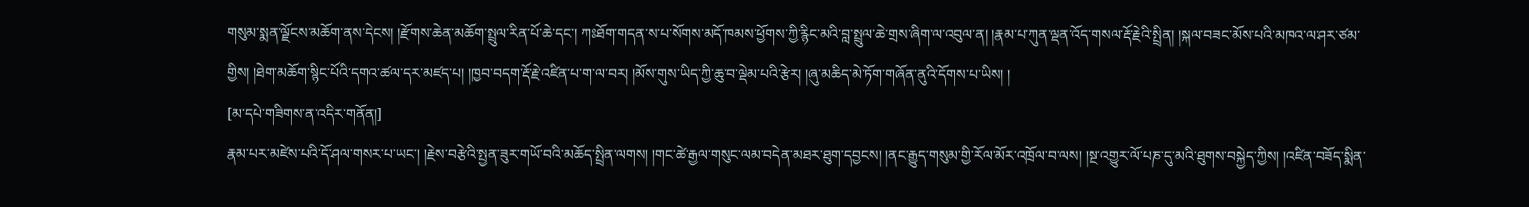གསུམ་སྨན་ལྗོངས་མཆོག་ནས་དེངས། །རྫོགས་ཆེན་མཆོག་སྤྲུལ་རིན་པོ་ཆེ་དང་། ཀཿཐོག་གདན་ས་པ་སོགས་མདོ་ཁམས་ཕྱོགས་ཀྱི་རྙིང་མའི་བླ་སྤྲུལ་ཆེ་གྲས་ཞིག་ལ་འབུལ་ན། །རྣམ་པ་ཀུན་ལྡན་འོད་གསལ་རྡོ་རྗེའི་སྤྲིན། །སྐལ་བཟང་མོས་པའི་མཁའ་ལ་ཤར་ཙམ་གྱིས། །ཐེག་མཆོག་སྙིང་པོའི་དགའ་ཚལ་དར་མཛད་པ། །ཁྱབ་བདག་རྡོ་རྗེ་འཛིན་པ་ག་ལ་བར། །མོས་གུས་ཡིད་ཀྱི་ཆུ་བ་ལྡེམ་པའི་རྩེར། །ཞུ་མཆིད་མེ་ཏོག་གཞོན་ནུའི་དོགས་པ་ཡིས། །
[མ་དཔེ་གཟིགས་ན་འདིར་གནོན།]
རྣམ་པར་མཛེས་པའི་དོ་ཤལ་གསར་པ་ཡང་། །རྗེས་བརྩེའི་སྤྱན་ཟུར་གཡོ་བའི་མཆོད་སྤྲིན་ལགས། །གང་ཚེ་རྒྱལ་གསུང་ལམ་བདེན་མཐར་ཐུག་དབྱངས། །ནང་རྒྱུད་གསུམ་གྱི་རོལ་མོར་འཁྲོལ་བ་ལས། །སྔ་འགྱུར་ལོ་པཎ་དུ་མའི་ཐུགས་བསྐྱེད་ཀྱིས། །འཛིན་བཟོད་སྨིན་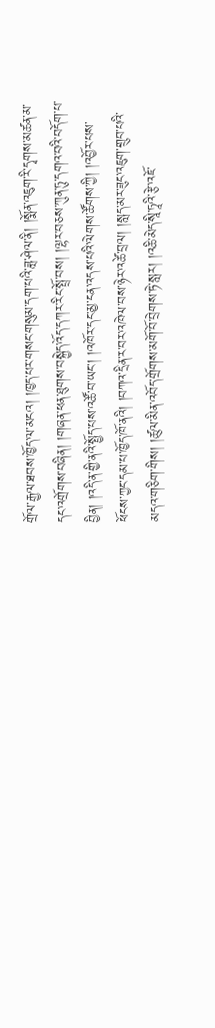གྲོལ་རྒྱལ་ཐབས་ཁྱོད་ལ་མངའ། །ཁྱད་པར་གསང་གསུམ་དག་པའི་ཟླ་ཤེལ་ནི། །སྨོན་འཇུག་རི་དྭགས་མཚན་མ་དང་འགྲོགས་བཞིན། །གཞན་ཕན་ཐུགས་བསྐྱེད་འོད་དཀར་རིང་སྤྲོ་བས། །ལྷར་བཅས་ཀུན་ཏུ་དགའ་བའི་བདོག་པ་བྱིན། །འདི་ན་གྱི་ནའི་སྤྱོད་པས་འཚོ་བ་ཡང་། །འཁོར་དང་མྱ་ངན་འདས་པའི་ལེགས་ཚོགས་ཀྱི། །འབྱོར་པས་ཕོངས་ཀྱང་དམ་པ་ཁྱོད་ཁོ་ནའི། །བཀའ་དྲིན་ར་བར་འཁེལ་བས་ཉེར་འཚེ་བྲལ། །སླད་མར་ཟུང་འཇུག་གྲུབ་པའི་མདའ་གཅིག་གིས། །ཚུལ་མིན་འབོད་གྲོགས་མགོ་བོ་བྲེགས་ཏེ་སླར། །འཆི་མེད་སཱི་ཏཱའི་རྩེ་འཇོ་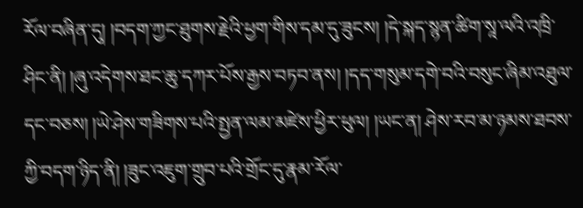རོལ་བཞིན་དུ། །བདག་ཀྱང་ཐུགས་རྗེའི་ཕྱག་གིས་དམ་དུ་ཟུངས། །དེ་སྐད་སྙན་ཚིག་སཱ་ལའི་འཁྲི་ཤིང་ནི། །ཞུ་འདེགས་ཐང་ཆུ་དཀར་པོས་རྒྱས་བཏབ་ནས། །དད་གསུམ་དགེ་བའི་བསུང་ཞིམ་འཐུལ་དང་བཅས། །ཡེ་ཤེས་གཟིགས་པའི་སྤྱན་ལམ་མཛེས་ཕྱིར་ཕུལ། །ཡང་ན། ཤེས་རབ་མ་ཉམས་ཐབས་ཀྱི་བདག་ཉིད་ནི། །ཟུང་འཇུག་གྲུབ་པའི་གྲོང་དུ་རྣམ་རོལ་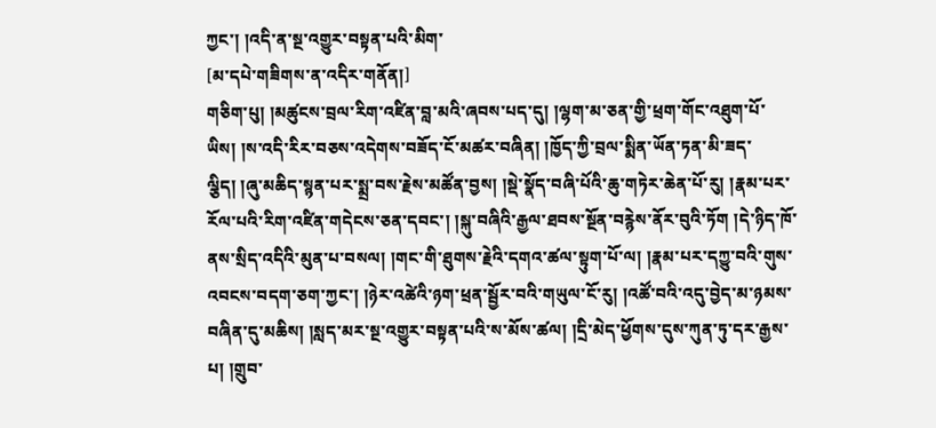ཀྱང་། །འདི་ན་སྔ་འགྱུར་བསྟན་པའི་མིག་
[མ་དཔེ་གཟིགས་ན་འདིར་གནོན།]
གཅིག་པུ། །མཚུངས་བྲལ་རིག་འཛིན་བླ་མའི་ཞབས་པད་དུ། །ལྷག་མ་ཅན་གྱི་ཕྲག་གོང་འཐུག་པོ་ཡིས། །ས་འདི་རིར་བཅས་འདེགས་བཟོད་ངོ་མཚར་བཞིན། །ཁྱོད་ཀྱི་བྲལ་སྨིན་ཡོན་ཏན་མི་ཟད་ལྕིད། །ཞུ་མཆིད་སྙན་པར་སྨྲ་བས་རྗེས་མཚོན་བྱས། །སྡེ་སྣོད་བཞི་པོའི་ཆུ་གཏེར་ཆེན་པོ་རུ། །རྣམ་པར་རོལ་པའི་རིག་འཛིན་གདེངས་ཅན་དབང་། །སྐུ་བཞིའི་རྒྱལ་ཐབས་སྔོན་བརྙེས་ནོར་བུའི་ཏོག །དེ་ཉིད་ཁོ་ནས་སྲིད་འདིའི་མུན་པ་བསལ། །གང་གི་ཐུགས་རྗེའི་དགའ་ཚལ་སྟུག་པོ་ལ། །རྣམ་པར་དཀྱུ་བའི་གུས་འབངས་བདག་ཅག་ཀྱང་། །ཉེར་འཚེའི་ཉག་ཕྲན་སྦྱོར་བའི་གཡུལ་ངོ་རུ། །འཚོ་བའི་འདུ་བྱེད་མ་ཉམས་བཞིན་དུ་མཆིས། །སླད་མར་སྔ་འགྱུར་བསྟན་པའི་ས་མོས་ཚལ། །དྲི་མེད་ཕྱོགས་དུས་ཀུན་ཏུ་དར་རྒྱས་པ། །གྲུབ་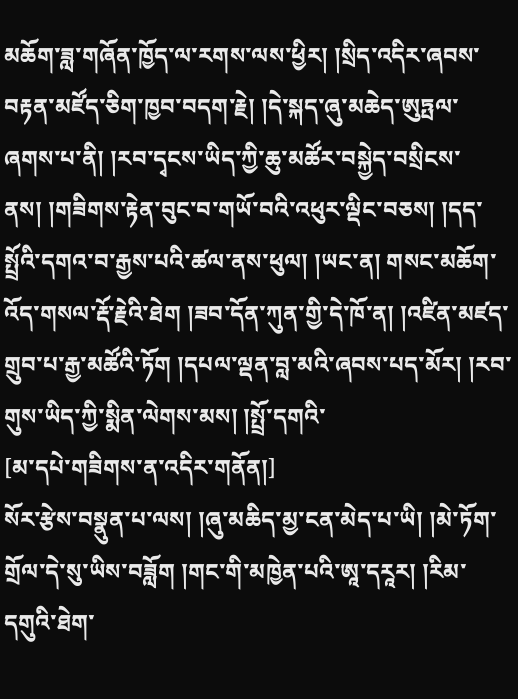མཆོག་ཟླ་གཞོན་ཁྱོད་ལ་རགས་ལས་ཕྱིར། །སྲིད་འདིར་ཞབས་བརྟན་མཛོད་ཅིག་ཁྱབ་བདག་རྗེ། །དེ་སྐད་ཞུ་མཆེད་ཨུཏྤལ་ཞགས་པ་ནི། །རབ་དྭངས་ཡིད་ཀྱི་ཆུ་མཚོར་བསྐྱེད་བསྲིངས་ནས། །གཟིགས་རྟེན་བུང་བ་གཡོ་བའི་འཕུར་ལྡིང་བཅས། །དད་སྤྲོའི་དགའ་བ་རྒྱས་པའི་ཚལ་ནས་ཕུལ། །ཡང་ན། གསང་མཆོག་འོད་གསལ་རྡོ་རྗེའི་ཐེག །ཟབ་དོན་ཀུན་གྱི་དེ་ཁོ་ན། །འཛིན་མཛད་གྲུབ་པ་རྒྱ་མཚོའི་ཏོག །དཔལ་ལྡན་བླ་མའི་ཞབས་པད་མོར། །རབ་གུས་ཡིད་ཀྱི་སྨིན་ལེགས་མས། །སྤྲོ་དགའི་
[མ་དཔེ་གཟིགས་ན་འདིར་གནོན།]
སོར་རྩེས་བསྣུན་པ་ལས། །ཞུ་མཆིད་མྱ་ངན་མེད་པ་ཡི། །མེ་ཏོག་གྲོལ་དེ་སུ་ཡིས་བཟློག །གང་གི་མཁྱེན་པའི་ཨཱ་དརཱར། །རིམ་དགུའི་ཐེག་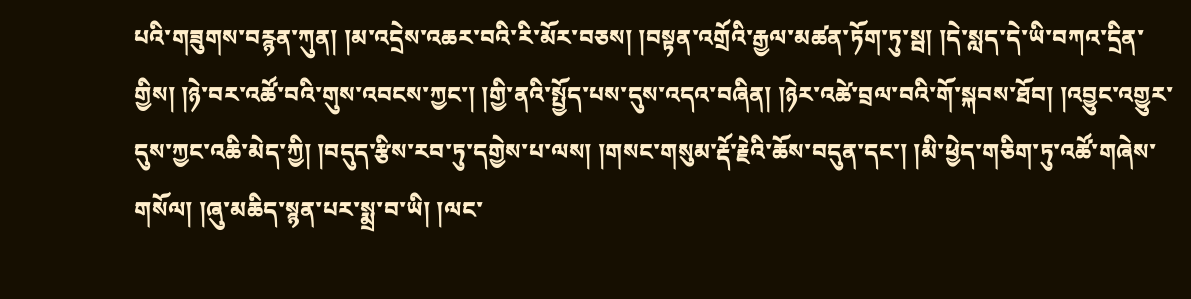པའི་གཟུགས་བརྙན་ཀུན། །མ་འདྲེས་འཆར་བའི་རི་མོར་བཅས། །བསྟན་འགྲོའི་རྒྱལ་མཚན་ཏོག་ཏུ་སྦ། །དེ་སླད་དེ་ཡི་བཀའ་དྲིན་གྱིས། །ཉེ་བར་འཚོ་བའི་གུས་འབངས་ཀྱང་། །གྱི་ནའི་སྤྱོད་པས་དུས་འདའ་བཞིན། །ཉེར་འཚེ་བྲལ་བའི་གོ་སྐབས་ཐོབ། །འབྱུང་འགྱུར་དུས་ཀྱང་འཆི་མེད་ཀྱི། །བདུད་རྩིས་རབ་ཏུ་དགྱེས་པ་ལས། །གསང་གསུམ་རྡོ་རྗེའི་ཆོས་བདུན་དང་། །མི་ཕྱེད་གཅིག་ཏུ་འཚོ་གཞེས་གསོལ། །ཞུ་མཆིད་སྙན་པར་སྨྲ་བ་ཡི། །ལང་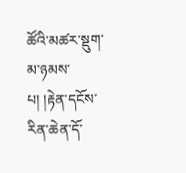ཚོའི་མཚར་སྡུག་མ་ཉམས་པ། །རྟེན་དངོས་རིན་ཆེན་དོ་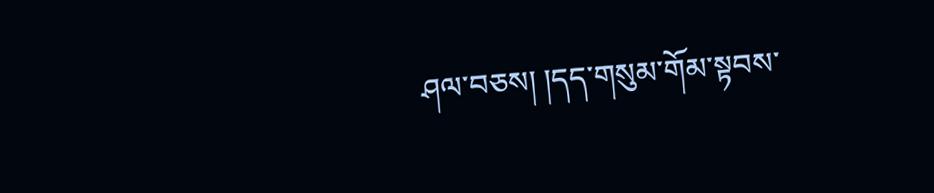ཤལ་བཅས། །དད་གསུམ་གོམ་སྟབས་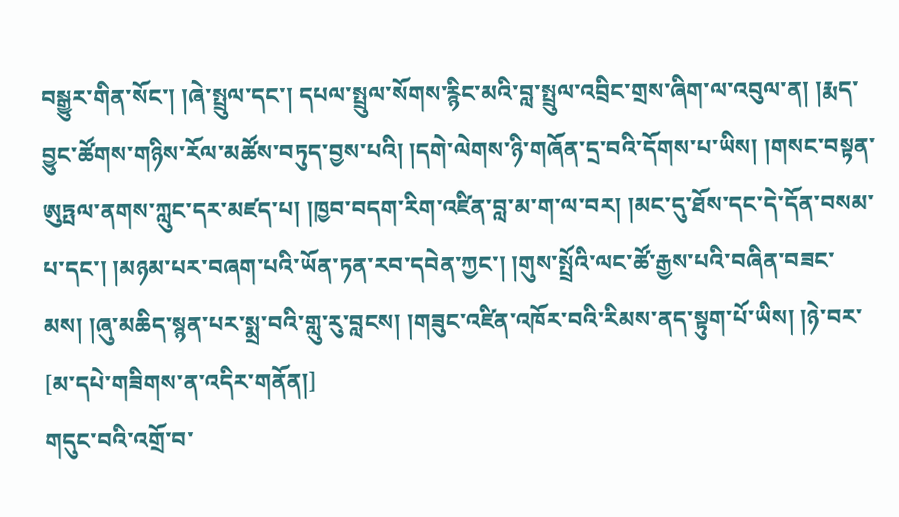བསྒྱུར་གིན་སོང་། །ཞེ་སྤྲུལ་དང་། དཔལ་སྤྲུལ་སོགས་རྙིང་མའི་བླ་སྤྲུལ་འབྲིང་གྲས་ཞིག་ལ་འབུལ་ན། །རྨད་བྱུང་ཚོགས་གཉིས་རོལ་མཚོས་བཏུད་བྱས་པའི། །དགེ་ལེགས་ཉི་གཞོན་དྲ་བའི་དོགས་པ་ཡིས། །གསང་བསྟན་ཨུཏྤལ་ནགས་ཀླུང་དར་མཛད་པ། །ཁྱབ་བདག་རིག་འཛིན་བླ་མ་ག་ལ་བར། །མང་དུ་ཐོས་དང་དེ་དོན་བསམ་པ་དང་། །མཉམ་པར་བཞག་པའི་ཡོན་ཏན་རབ་དབེན་ཀྱང་། །གུས་སྤྲོའི་ལང་ཚོ་རྒྱས་པའི་བཞིན་བཟང་མས། །ཞུ་མཆིད་སྙན་པར་སྨྲ་བའི་གླུ་རུ་བླངས། །གཟུང་འཛིན་འཁོར་བའི་རིམས་ནད་སྟུག་པོ་ཡིས། །ཉེ་བར་
[མ་དཔེ་གཟིགས་ན་འདིར་གནོན།]
གདུང་བའི་འགྲོ་བ་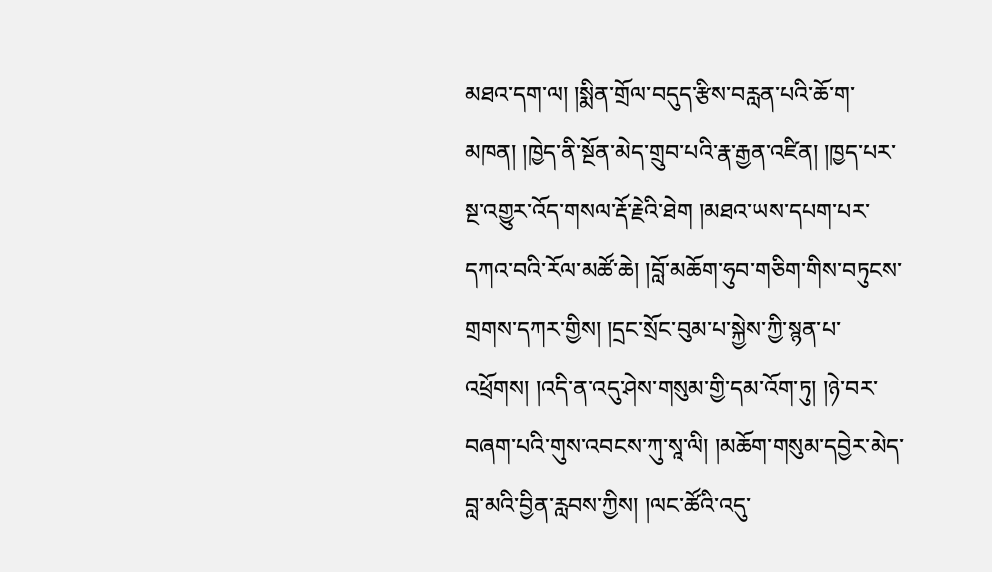མཐའ་དག་ལ། །སྨིན་གྲོལ་བདུད་རྩིས་བརླན་པའི་ཆོ་ག་མཁན། །ཁྱེད་ནི་སྔོན་མེད་གྲུབ་པའི་རྣ་རྒྱན་འཛིན། །ཁྱད་པར་སྔ་འགྱུར་འོད་གསལ་རྡོ་རྗེའི་ཐེག །མཐའ་ཡས་དཔག་པར་དཀའ་བའི་རོལ་མཚོ་ཆེ། །བློ་མཆོག་ཧུབ་གཅིག་གིས་བཏུངས་གྲགས་དཀར་གྱིས། །དྲང་སྲོང་བུམ་པ་སྐྱེས་ཀྱི་སྙན་པ་འཕྲོགས། །འདི་ན་འདུ་ཤེས་གསུམ་གྱི་དམ་འོག་ཏུ། །ཉེ་བར་བཞག་པའི་གུས་འབངས་ཀུ་སཱ་ལི། །མཆོག་གསུམ་དབྱེར་མེད་བླ་མའི་བྱིན་རླབས་ཀྱིས། །ལང་ཚོའི་འདུ་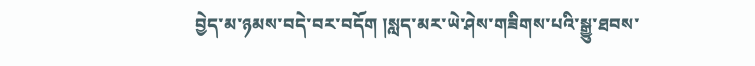བྱེད་མ་ཉམས་བདེ་བར་བདོག །སླད་མར་ཡེ་ཤེས་གཟིགས་པའི་སྒྱུ་ཐབས་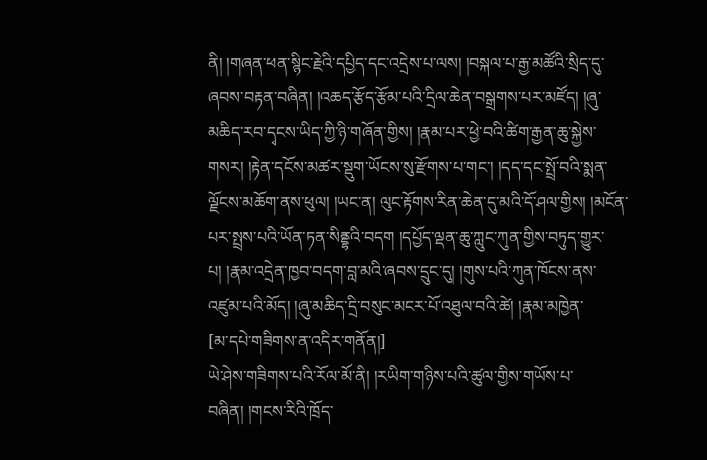ནི། །གཞན་ཕན་སྙིང་རྗེའི་དཔྱིད་དང་འདྲེས་པ་ལས། །བསྐལ་པ་རྒྱ་མཚོའི་སྲིད་དུ་ཞབས་བརྟན་བཞིན། །འཆད་རྩོད་རྩོམ་པའི་དྲིལ་ཆེན་བསྒྲགས་པར་མཛོད། །ཞུ་མཆིད་རབ་དྭངས་ཡིད་ཀྱི་ཉི་གཞོན་གྱིས། །རྣམ་པར་ཕྱེ་བའི་ཚིག་རྒྱན་ཆུ་སྐྱེས་གསར། །རྟེན་དངོས་མཚར་སྡུག་ཡོངས་སུ་རྫོགས་པ་གང་། །དད་དང་སྤྲོ་བའི་སྨན་ལྗོངས་མཆོག་ནས་ཕུལ། །ཡང་ན། ལུང་རྟོགས་རིན་ཆེན་དུ་མའི་དོ་ཤལ་གྱིས། །མངོན་པར་སྤྲས་པའི་ཡོན་ཏན་སིནྡྷའི་བདག །དཔྱོད་ལྡན་ཆུ་ཀླུང་ཀུན་གྱིས་བཏུད་གྱུར་པ། །རྣམ་འདྲེན་ཁྱབ་བདག་བླ་མའི་ཞབས་དྲུང་དུ། །གུས་པའི་ཀུན་ཁོངས་ནས་འཛུམ་པའི་མོད། །ཞུ་མཆིད་དྲི་བསུང་མངར་པོ་འཐུལ་བའི་ཚེ། །རྣམ་མཁྱེན་
[མ་དཔེ་གཟིགས་ན་འདིར་གནོན།]
ཡེ་ཤེས་གཟིགས་པའི་རོལ་མོ་ནི། །རཡིག་གཉིས་པའི་ཚུལ་གྱིས་གཡོས་པ་བཞིན། །གངས་རིའི་ཁྲོད་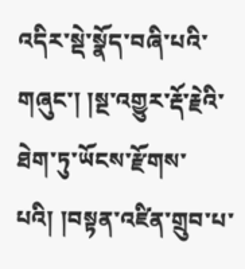འདིར་སྡེ་སྣོད་བཞི་པའི་གཞུང་། །སྔ་འགྱུར་རྡོ་རྗེའི་ཐེག་ཏུ་ཡོངས་རྫོགས་པའི། །བསྟན་འཛིན་གྲུབ་པ་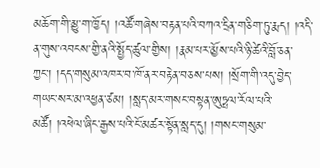མཆོག་གི་མྱུ་ག་ཁྱོད། །འཚོ་གཞེས་བརྟན་པའི་བཀའ་དྲིན་གཅིག་ཏུ་རྨད། །འདི་ན་གུས་འབངས་གྱི་ནའི་སྤྱོད་ཚུལ་གྱིས། །རྣམ་པར་མྱོས་པའི་ཉི་ཚེའི་བློ་ཅན་ཀྱང་། །དད་གསུམ་འཁར་བ་ཁོ་ནར་བརྟེན་བཅས་པས། །སྲོག་གི་འདུ་བྱེད་གཡང་སར་མ་འཕྱན་ཙམ། །སླད་མར་གསང་བསྟན་ཨུཏྤལ་རོལ་པའི་མཚོ། །འཕེལ་ཞིང་རྒྱས་པའི་ངོ་མཚར་སྟོན་སླད་དུ། །གསང་གསུམ་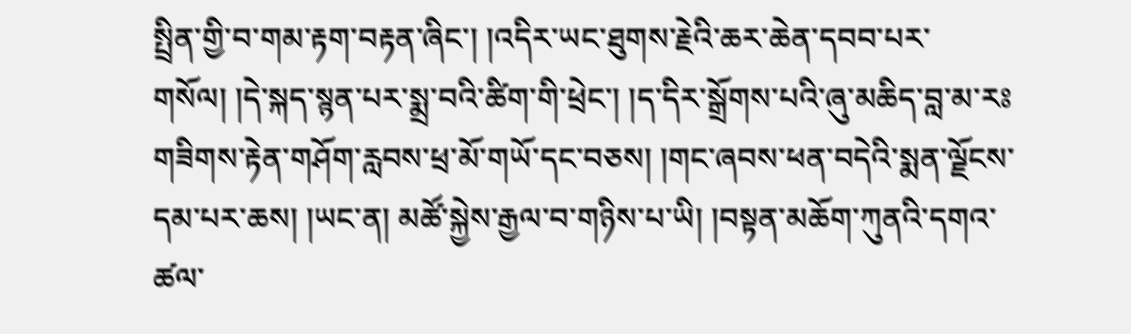སྤྲིན་གྱི་བ་གམ་རྟག་བརྟན་ཞིང་། །འདིར་ཡང་ཐུགས་རྗེའི་ཆར་ཆེན་དབབ་པར་གསོལ། །དེ་སྐད་སྙན་པར་སྨྲ་བའི་ཚིག་གི་ཕྲེང་། །ད་དིར་སྒྲོགས་པའི་ཞུ་མཆིད་བླ་མ་རཿ གཟིགས་རྟེན་གཤོག་རླབས་ཕྲ་མོ་གཡོ་དང་བཅས། །གང་ཞབས་ཕན་བདེའི་སྨན་ལྗོངས་དམ་པར་ཆས། །ཡང་ན། མཚོ་སྐྱེས་རྒྱལ་བ་གཉིས་པ་ཡི། །བསྟན་མཆོག་ཀུནའི་དགའ་ཚལ་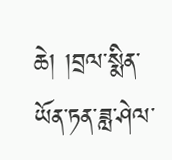ཆེ། །བྲལ་སྨིན་ཡོན་ཏན་ཟླ་ཤེལ་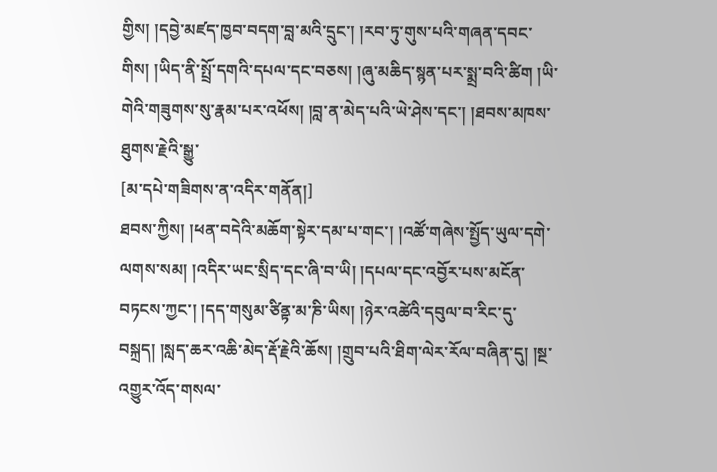གྱིས། །དབྱེ་མཛད་ཁྱབ་བདག་བླ་མའི་དྲུང་། །རབ་ཏུ་གུས་པའི་གཞན་དབང་གིས། །ཡིད་ནི་སྤྲོ་དགའི་དཔལ་དང་བཅས། །ཞུ་མཆིད་སྙན་པར་སྨྲ་བའི་ཚིག །ཡི་གེའི་གཟུགས་སུ་རྣམ་པར་འཕོས། །བླ་ན་མེད་པའི་ཡེ་ཤེས་དང་། །ཐབས་མཁས་ཐུགས་རྗེའི་སྒྱུ་
[མ་དཔེ་གཟིགས་ན་འདིར་གནོན།]
ཐབས་ཀྱིས། །ཕན་བདེའི་མཆོག་སྟེར་དམ་པ་གང་། །འཚོ་གཞེས་སྤྱོད་ཡུལ་དགེ་ལགས་སམ། །འདིར་ཡང་སྲིད་དང་ཞི་བ་ཡི། །དཔལ་དང་འབྱོར་པས་མངོན་བཏངས་ཀྱང་། །དད་གསུམ་ཙིནྟ་མ་ཎི་ཡིས། །ཉེར་འཚེའི་དབུལ་བ་རིང་དུ་བསྐྲད། །སླད་ཆར་འཆི་མེད་རྡོ་རྗེའི་ཆོས། །གྲུབ་པའི་ཐིག་ལེར་རོལ་བཞིན་དུ། །སྔ་འགྱུར་འོད་གསལ་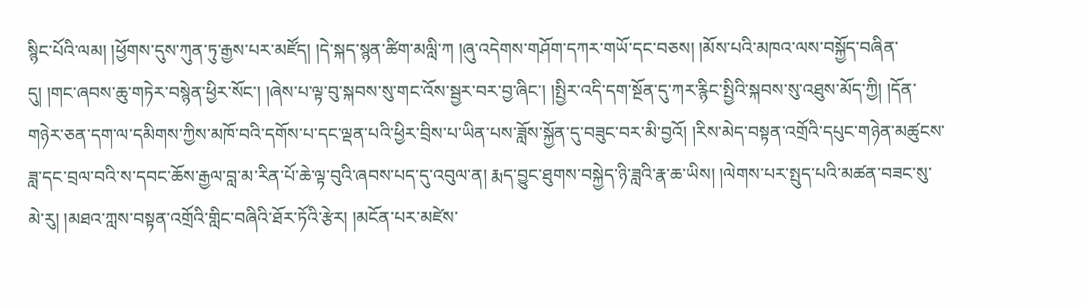སྙིང་པོའི་ལམ། །ཕྱོགས་དུས་ཀུན་ཏུ་རྒྱས་པར་མཛོད། །དེ་སྐད་སྙན་ཚིག་མལླི་ཀ །ཞུ་འདེགས་གཤོག་དཀར་གཡོ་དང་བཅས། །མོས་པའི་མཁའ་ལས་བསྐྱོད་བཞིན་དུ། །གང་ཞབས་ཆུ་གཏེར་བསྙེན་ཕྱིར་སོང་། །ཞེས་པ་ལྟ་བུ་སྐབས་སུ་གང་འོས་སྦྱར་བར་བྱ་ཞིང་། །སྤྱིར་འདི་དག་སྔོན་དུ་ཀར་རྙིང་སྤྱིའི་སྐབས་སུ་འཐུས་མོད་ཀྱི། །དོན་གཉེར་ཅན་དག་ལ་དམིགས་ཀྱིས་མཁོ་བའི་དགོས་པ་དང་ལྡན་པའི་ཕྱིར་བྲིས་པ་ཡིན་པས་ཟློས་སྐྱོན་དུ་བཟུང་བར་མི་བྱའོ། །རིས་མེད་བསྟན་འགྲོའི་དཔུང་གཉེན་མཚུངས་ཟླ་དང་བྲལ་བའི་ས་དབང་ཆོས་རྒྱལ་བླ་མ་རིན་པོ་ཆེ་ལྟ་བུའི་ཞབས་པད་དུ་འབུལ་ན། རྨད་བྱུང་ཐུགས་བསྐྱེད་ཉི་ཟླའི་རྣ་ཆ་ཡིས། །ལེགས་པར་སྤུད་པའི་མཚན་བཟང་སུ་མེ་རུ། །མཐའ་ཀླས་བསྟན་འགྲོའི་གླིང་བཞིའི་ཐོར་ཏོའི་རྩེར། །མངོན་པར་མཛེས་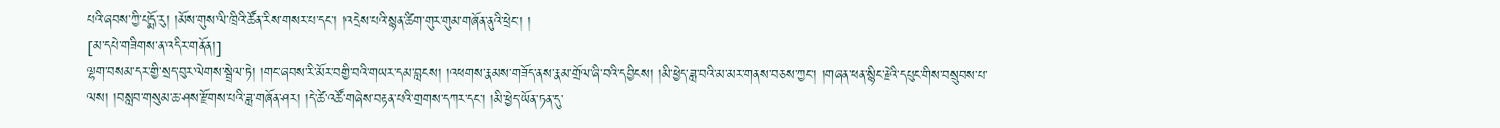པའི་ཞབས་ཀྱི་པདྨོ་རུ། །མོས་གུས་ལི་ཁྲིའི་ཚོན་རིས་གསར་པ་དང་། །འདྲེས་པའི་སྙན་ཚིག་གུར་གུམ་གཞོན་ནུའི་ཕྲེང་། །
[མ་དཔེ་གཟིགས་ན་འདིར་གནོན།]
ལྷག་བསམ་དར་གྱི་སྲད་བུར་ལེགས་སྦྲེལ་ཏེ། །གང་ཞབས་རི་མོར་བགྱི་བའི་གཡར་དམ་བླངས། །འཕགས་རྣམས་གཟོད་ནས་རྣམ་གྲོལ་ཞི་བའི་དབྱིངས། །མི་ཕྱེད་ཟླ་བའི་མ་མར་གནས་བཅས་ཀྱང་། །གཞན་ཕན་སྙིང་རྗེའི་དཔུང་གིས་བསྲུབས་པ་ལས། །བསླབ་གསུམ་ཆ་ཤས་རྫོགས་པའི་ཟླ་གཞོན་ཤར། །དེ་ཚེ་འཚོ་གཞེས་བརྟན་པའི་གྲགས་དཀར་དང་། །མི་ཕྱེད་ཡོན་ཏན་དུ་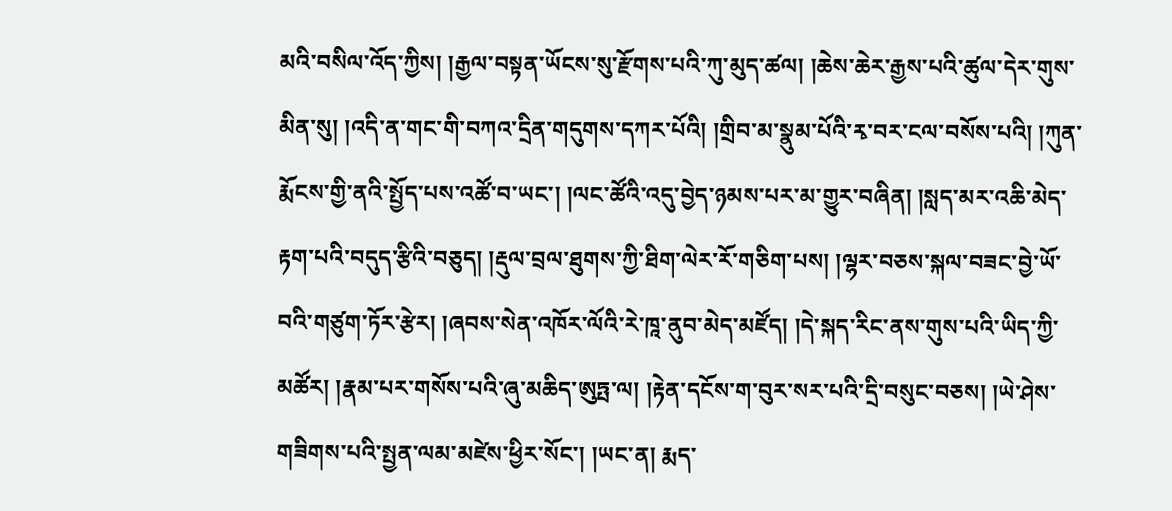མའི་བསིལ་འོད་ཀྱིས། །རྒྱལ་བསྟན་ཡོངས་སུ་རྫོགས་པའི་ཀུ་མུད་ཚལ། །ཆེས་ཆེར་རྒྱས་པའི་ཚུལ་དེར་གུས་མིན་སུ། །འདི་ན་གང་གི་བཀའ་དྲིན་གདུགས་དཀར་པོའི། །གྲིབ་མ་སྣུམ་པོའི་རྭ་བར་ངལ་བསོས་པའི། །ཀུན་རྨོངས་གྱི་ནའི་སྤྱོད་པས་འཚོ་བ་ཡང་། །ལང་ཚོའི་འདུ་བྱེད་ཉམས་པར་མ་གྱུར་བཞིན། །སླད་མར་འཆི་མེད་རྟག་པའི་བདུད་རྩིའི་བཅུད། །རྡུལ་བྲལ་ཐུགས་ཀྱི་ཐིག་ལེར་རོ་གཅིག་པས། །ལྷར་བཅས་སྐལ་བཟང་བྱེ་ཡོ་བའི་གཙུག་ཏོར་རྩེར། །ཞབས་སེན་འཁོར་ལོའི་རེ་ཁཱ་ནུབ་མེད་མཛོད། །དེ་སྐད་རིང་ནས་གུས་པའི་ཡིད་ཀྱི་མཚོར། །རྣམ་པར་གསོས་པའི་ཞུ་མཆིད་ཨུཏྤ་ལ། །རྟེན་དངོས་ག་བུར་སར་པའི་དྲི་བསུང་བཅས། །ཡེ་ཤེས་གཟིགས་པའི་སྤྱན་ལམ་མཛེས་ཕྱིར་སོང་། །ཡང་ན། རྨད་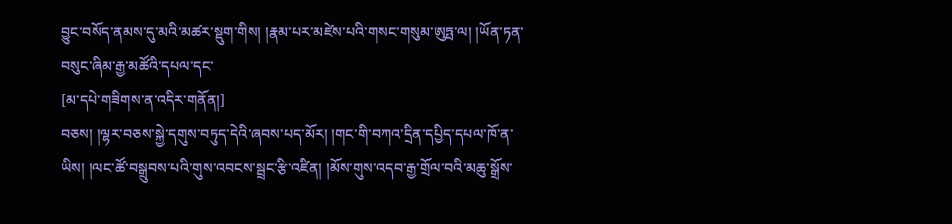བྱུང་བསོད་ནམས་དུ་མའི་མཚར་སྡུག་གིས། །རྣམ་པར་མཛེས་པའི་གསང་གསུམ་ཨུཏྤ་ལ། །ཡོན་ཏན་བསུང་ཞིམ་རྒྱ་མཚོའི་དཔལ་དང་
[མ་དཔེ་གཟིགས་ན་འདིར་གནོན།]
བཅས། །ལྷར་བཅས་སྐྱེ་དགུས་བཏུད་དེའི་ཞབས་པད་མོར། །གང་གི་བཀའ་དྲིན་དཔྱིད་དཔལ་ཁོ་ན་ཡིས། །ལང་ཚོ་བསྒྲུབས་པའི་གུས་འབངས་སྦྲང་རྩི་འཛིན། །མོས་གུས་འདབ་རྒྱ་གྲོལ་བའི་མཆུ་སྒྲོས་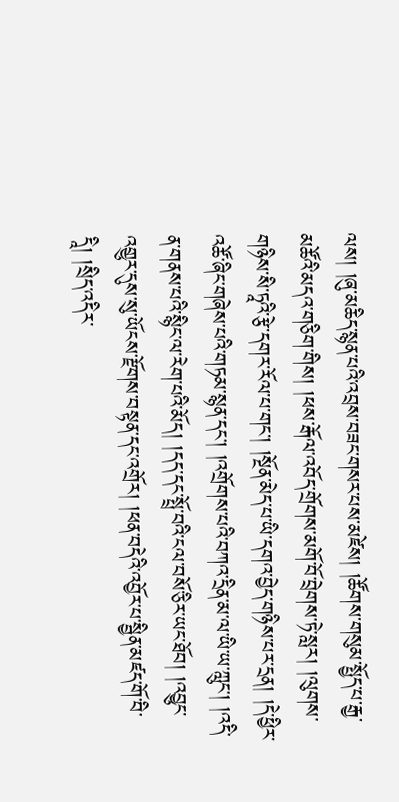ལས། །ཞུ་མཆིད་སྙན་པའི་འབྲས་བཟང་གསར་པས་མཛེས། །ཚོགས་གསུམ་སྤྱོད་པ་རྒྱ་མཚོའི་མདའ་གཅིག་གིས། །ཕས་རྒོལ་འབོད་གྲོགས་མགོ་བོ་བྲེགས་ཏེ་སླར། །ལུགས་གཉིས་སི་ཏཱའི་རྩེ་དགར་རོལ་པ་གང་། །སྔོན་མེད་པ་ཡི་དགའ་བྱེད་གཉིས་པར་དྲན། །དེ་ཕྱིར་འཚོ་ཞིང་གཞེས་པའི་གཏམ་སྙན་དང་། །འགྲོགས་པའི་བཀའ་དྲིན་མ་ལ་ཡི་ཡ་ཀླུང་། །འདི་ན་གནས་པའི་སྙིང་ལ་རེག་པའི་མོད། །དད་དང་སྤྲོ་བའི་ངལ་བསོ་ཅིར་ཡང་ཐོབ། །འབྱུང་འགྱུར་དུས་སུ་ཡོངས་རྫོགས་བསྟན་དང་འགྲོར། །ཕན་བདེའི་འབྱོར་པ་སྦྱིན་མཛད་གོ་བི་དཱི། །སྲིད་འདིར་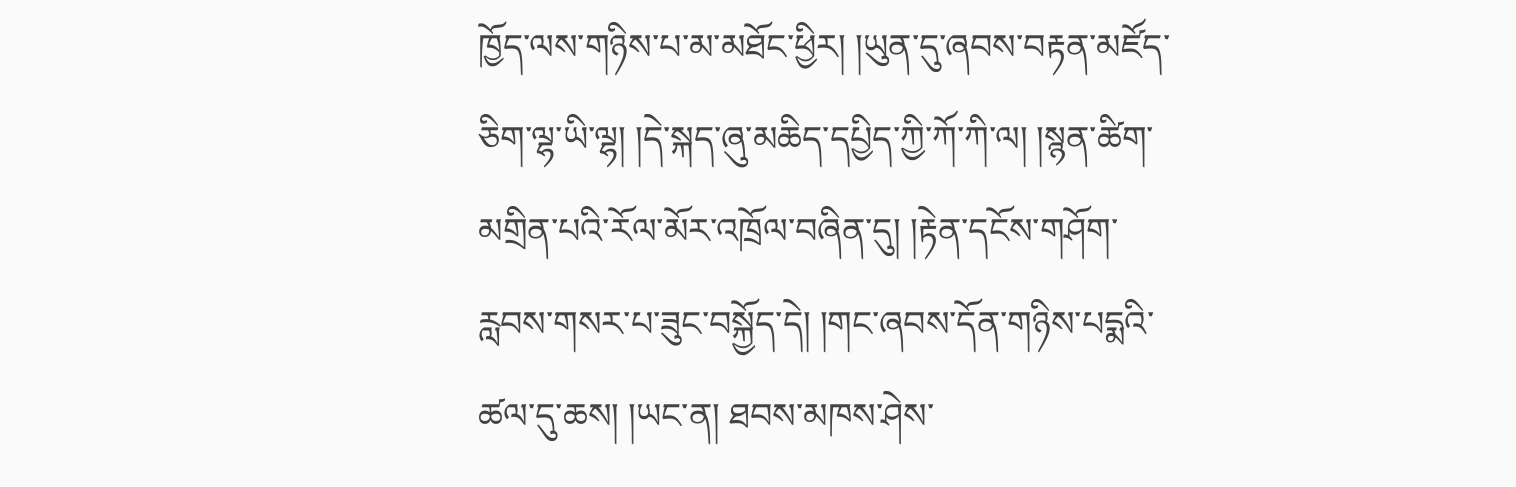ཁྱོད་ལས་གཉིས་པ་མ་མཐོང་ཕྱིར། །ཡུན་དུ་ཞབས་བརྟན་མཛོད་ཅིག་ལྷ་ཡི་ལྷ། །དེ་སྐད་ཞུ་མཆིད་དཔྱིད་ཀྱི་ཀོ་ཀི་ལ། །སྙན་ཚིག་མགྲིན་པའི་རོལ་མོར་འཁྲོལ་བཞིན་དུ། །རྟེན་དངོས་གཤོག་རླབས་གསར་པ་ཟུང་བསྐྱོད་དེ། །གང་ཞབས་དོན་གཉིས་པདྨའི་ཚལ་དུ་ཆས། །ཡང་ན། ཐབས་མཁས་ཤེས་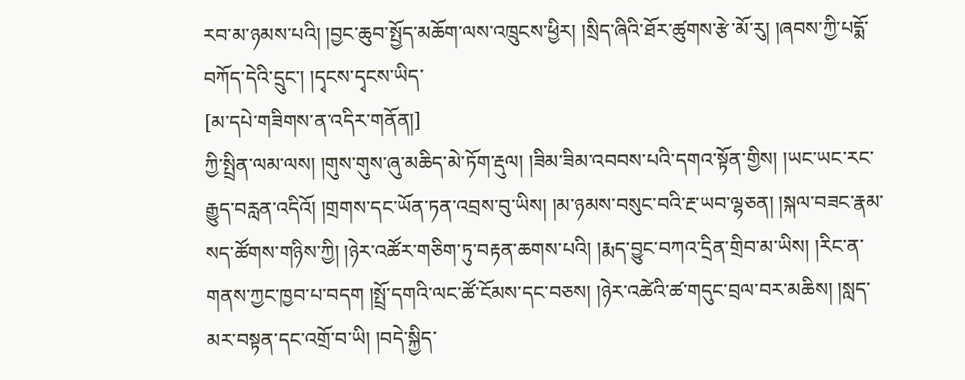རབ་མ་ཉམས་པའི། །བྱང་ཆུབ་སྤྱོད་མཆོག་ལས་འཁྲུངས་ཕྱིར། །སྲིད་ཞིའི་ཐོར་ཚུགས་རྩེ་མོ་རུ། །ཞབས་ཀྱི་པདྨོ་བཀོད་དེའི་དྲུང་། །དྭངས་དྭངས་ཡིད་
[མ་དཔེ་གཟིགས་ན་འདིར་གནོན།]
ཀྱི་སྤྲིན་ལམ་ལས། །གུས་གུས་ཞུ་མཆིད་མེ་ཏོག་རྡུལ། །ཟིམ་ཟིམ་འབབས་པའི་དགའ་སྟོན་གྱིས། །ཡང་ཡང་རང་རྒྱུད་བརླན་འདིའོ། །གྲགས་དང་ཡོན་ཏན་འབྲས་བུ་ཡིས། །མ་ཉམས་བསུང་བའི་རྔ་ཡབ་ལྷཅན། །སྐལ་བཟང་རྣམ་སད་ཚོགས་གཉིས་ཀྱི། །ཉེར་འཚོར་གཅིག་ཏུ་བརྟན་ཆགས་པའི། །རྨད་བྱུང་བཀའ་དྲིན་གྲིབ་མ་ཡིས། །རིང་ན་གནས་ཀྱང་ཁྱབ་པ་བདག །སྤྲོ་དགའི་ལང་ཚོ་ངོམས་དང་བཅས། །ཉེར་འཚེའི་ཚ་གདུང་བྲལ་བར་མཆིས། །སླད་མར་བསྟན་དང་འགྲོ་བ་ཡི། །བདེ་སྐྱིད་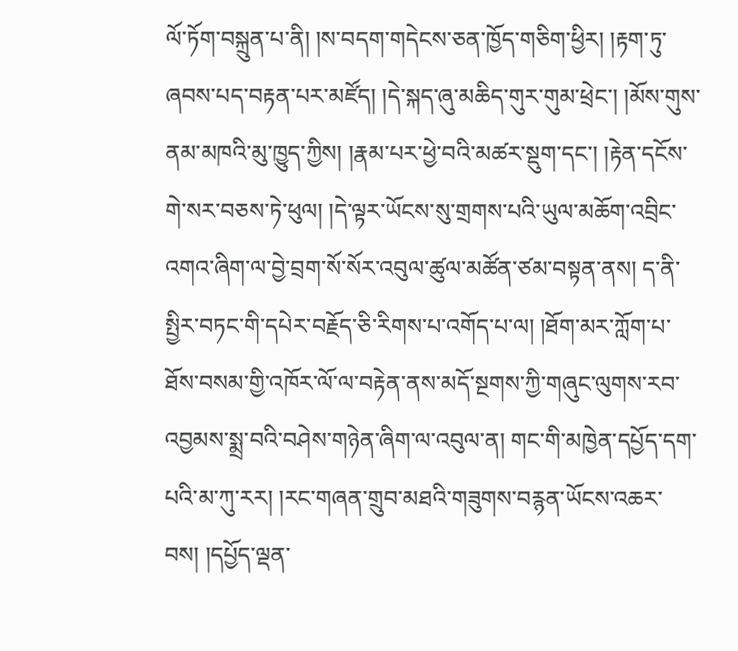ལོ་ཏོག་བསྐྲུན་པ་ནི། །ས་བདག་གདེངས་ཅན་ཁྱོད་གཅིག་ཕྱིར། །རྟག་ཏུ་ཞབས་པད་བརྟན་པར་མཛོད། །དེ་སྐད་ཞུ་མཆིད་གུར་གུམ་ཕྲེང་། །མོས་གུས་ནམ་མཁའི་མུ་ཁྱུད་ཀྱིས། །རྣམ་པར་ཕྱེ་བའི་མཚར་སྡུག་དང་། །རྟེན་དངོས་གེ་སར་བཅས་ཏེ་ཕུལ། །དེ་ལྟར་ཡོངས་སུ་གྲགས་པའི་ཡུལ་མཆོག་འབྲིང་འགའ་ཞིག་ལ་བྱེ་བྲག་སོ་སོར་འབུལ་ཚུལ་མཚོན་ཙམ་བསྟན་ནས། ད་ནི་སྤྱིར་བཏང་གི་དཔེར་བརྗོད་ཅི་རིགས་པ་འགོད་པ་ལ། །ཐོག་མར་ཀློག་པ་ཐོས་བསམ་གྱི་འཁོར་ལོ་ལ་བརྟེན་ནས་མདོ་སྔགས་ཀྱི་གཞུང་ལུགས་རབ་འབྱམས་སྨྲ་བའི་བཤེས་གཉེན་ཞིག་ལ་འབུལ་ན། གང་གི་མཁྱེན་དཔྱོད་དག་པའི་མ་ཀུ་རར། །རང་གཞན་གྲུབ་མཐའི་གཟུགས་བརྙན་ཡོངས་འཆར་བས། །དཔྱོད་ལྡན་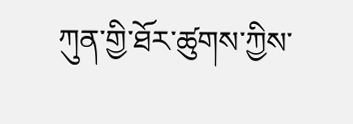ཀུན་གྱི་ཐོར་ཚུགས་ཀྱིས་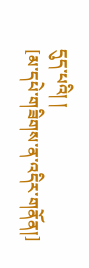དུད་པའི། །
[མ་དཔེ་གཟིགས་ན་འདིར་གནོན།]